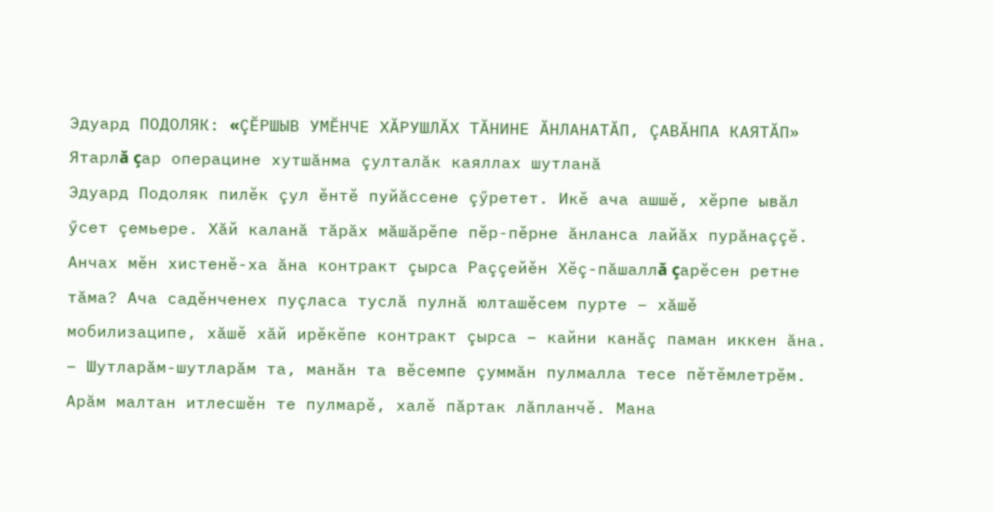Эдуард ПОДОЛЯК: «ÇӖРШЫВ УМӖНЧЕ ХĂРУШЛĂХ ТĂНИНЕ ĂНЛАНАТĂП, ÇАВĂНПА КАЯТĂП»
Ятарлă çар операцине хутшăнма çулталăк каяллах шутланă
Эдуард Подоляк пилӗк çул ӗнтӗ пуйăссене çӳретет. Икӗ ача ашшӗ, хӗрпе ывăл ӳсет çемьере. Хăй каланă тăрăх мăшăрӗпе пӗр-пӗрне ăнланса лайăх пурăнаççӗ. Анчах мӗн хистенӗ-ха ăна контракт çырса Раççейӗн Хӗç-пăшаллă çарӗсен ретне тăма? Ача садӗнченех пуçласа туслă пулнă юлташӗсем пурте – хăшӗ мобилизаципе, хăшӗ хăй ирӗкӗпе контракт çырса – кайни канăç паман иккен ăна.
– Шутларăм-шутларăм та, манăн та вӗсемпе çуммăн пулмалла тесе пӗтӗмлетрӗм. Арăм малтан итлесшӗн те пулмарӗ, халӗ пăртак лăпланчӗ. Мана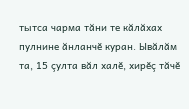тытса чарма тăни те кăлăхах пулнине ăнланчӗ куран. Ывăлăм та, 15 çулта вăл халӗ, хирӗç тăчӗ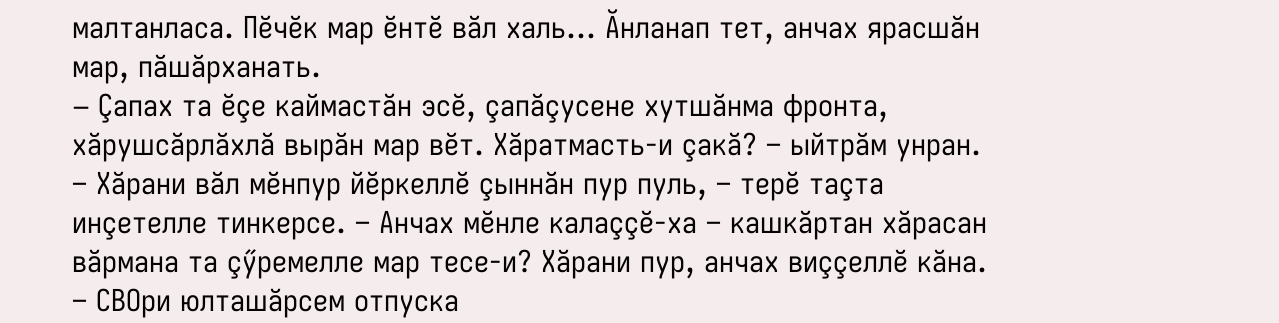малтанласа. Пӗчӗк мар ӗнтӗ вăл халь... Ăнланап тет, анчах ярасшăн мар, пăшăрханать.
– Çапах та ӗçе каймастăн эсӗ, çапăçусене хутшăнма фронта, хăрушсăрлăхлă вырăн мар вӗт. Хăратмасть-и çакă? – ыйтрăм унран.
– Хăрани вăл мӗнпур йӗркеллӗ çыннăн пур пуль, – терӗ таçта инçетелле тинкерсе. – Анчах мӗнле калаççӗ-ха – кашкăртан хăрасан вăрмана та çӳремелле мар тесе-и? Хăрани пур, анчах виççеллӗ кăна.
– СВОри юлташăрсем отпуска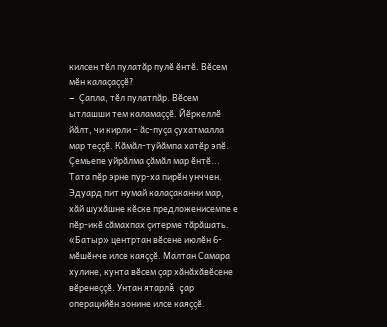килсен тӗл пулатăр пулӗ ӗнтӗ. Вӗсем мӗн калаçаççӗ?
– Çапла, тӗл пулатпăр. Вӗсем ытлашши тем каламаççӗ. Йӗркеллӗ йăлт, чи кирли – ăс-пуçа çухатмалла мар теççӗ. Кăмăл-туйăмпа хатӗр эпӗ. Çемьепе уйрăлма çăмăл мар ӗнтӗ... Тата пӗр эрне пур-ха пирӗн унччен.
Эдуард пит нумай калаçаканни мар, хăй шухăшне кӗске предложенисемпе е пӗр-икӗ сăмахпах çитерме тăрăшать.
«Батыр» центртан вӗсене июлӗн 6-мӗшӗнче илсе каяççӗ. Малтан Самара хулине, кунта вӗсем çар хăнăхăвӗсене вӗренеççӗ. Унтан ятарлă çар операцийӗн зонине илсе каяççӗ.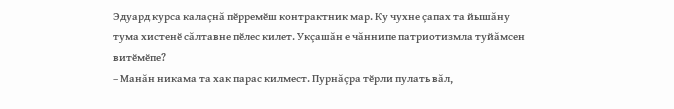Эдуард курса калаçнă пӗрремӗш контрактник мар. Ку чухне çапах та йышăну тума хистенӗ сăлтавне пӗлес килет. Укçашăн е чăннипе патриотизмла туйăмсен витӗмӗпе?
– Манăн никама та хак парас килмест. Пурнăçра тӗрли пулать вăл,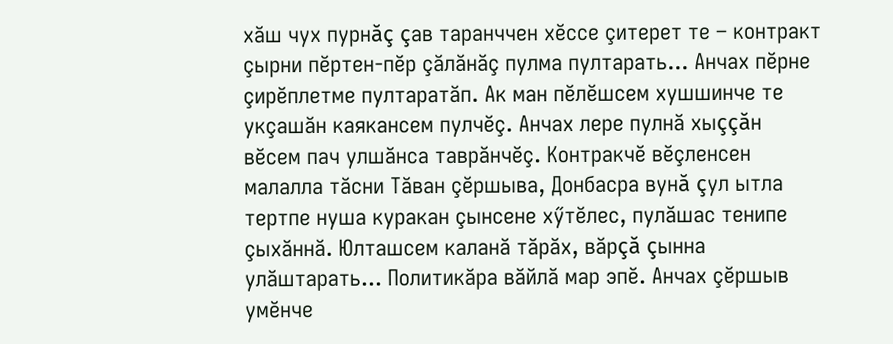хăш чух пурнăç çав таранччен хӗссе çитерет те – контракт çырни пӗртен-пӗр çăлăнăç пулма пултарать... Анчах пӗрне çирӗплетме пултаратăп. Ак ман пӗлӗшсем хушшинче те укçашăн каякансем пулчӗç. Анчах лере пулнă хыççăн вӗсем пач улшăнса таврăнчӗç. Контракчӗ вӗçленсен малалла тăсни Тăван çӗршыва, Донбасра вунă çул ытла тертпе нуша куракан çынсене хӳтӗлес, пулăшас тенипе çыхăннă. Юлташсем каланă тăрăх, вăрçă çынна улăштарать... Политикăра вăйлă мар эпӗ. Анчах çӗршыв умӗнче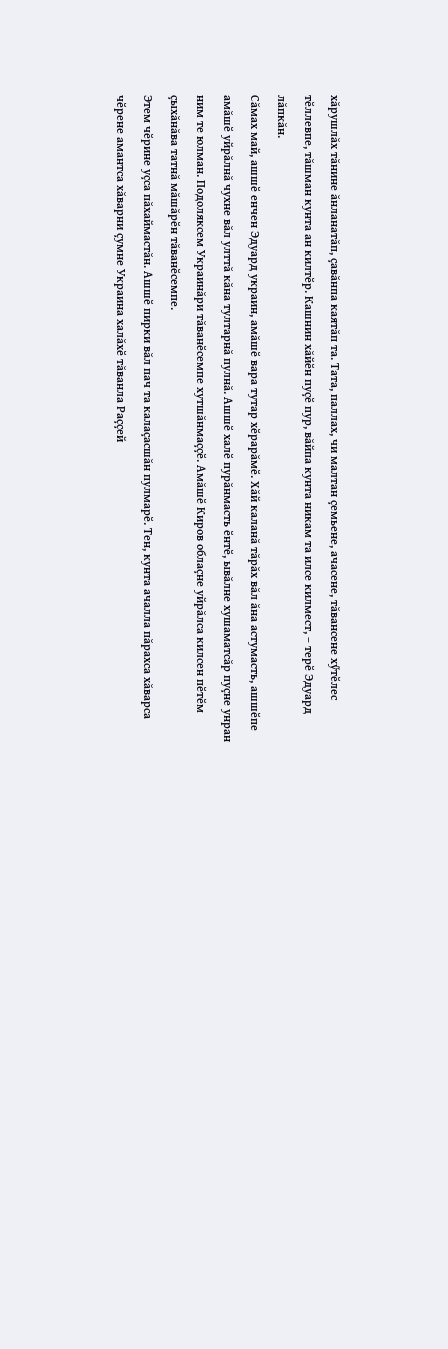хăрушлăх тăнине ăнланатăп, çавăнпа каятăп та. Тата, паллах, чи малтан çемьене, ачасене, тăвансене хӳтӗлес тӗллевпе, тăшман кунта ан килтӗр. Кашнин хăйӗн пуçӗ пур, вăйпа кунта никам та илсе килмест, – терӗ Эдуард лăпкăн.
Сăмах май, ашшӗ енчен Эдуард украин, амăшӗ вара тутар хӗрарăмӗ. Хăй каланă тăрăх вăл ăна астумасть, ашшӗпе амăшӗ уйрăлнă чухне вăл улттă кăна тултарнă пулнă. Ашшӗ халӗ пурăнмасть ӗнтӗ, ывăлне хушаматсăр пуçне унран ним те юлман. Подоляксем Украинăри тăванӗсемпе хутшăнмаççӗ. Амăшӗ Киров облаçне уйрăлса килсен пӗтӗм çыхăнăва татнă мăшăрӗн тăванӗсемпе.
Этем чӗрине уçса пăхаймастăн. Ашшӗ пирки вăл пач та калаçасшăн пулмарӗ. Тен, кунта ачалла пăрахса хăварса чӗрене амантса хăварни çумне Украина халăхӗ тăванла Раççей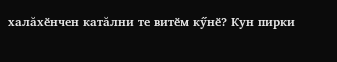халăхӗнчен катăлни те витӗм кӳнӗ? Кун пирки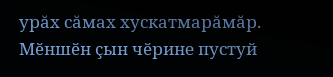урăх сăмах хускатмарăмăр. Мӗншӗн çын чӗрине пустуй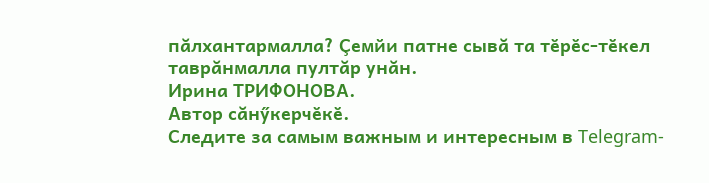пăлхантармалла? Çемйи патне сывă та тӗрӗс-тӗкел таврăнмалла пултăр унăн.
Ирина ТРИФОНОВА.
Автор сăнӳкерчӗкӗ.
Следите за самым важным и интересным в Telegram-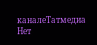каналеТатмедиа
Нет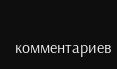комментариев